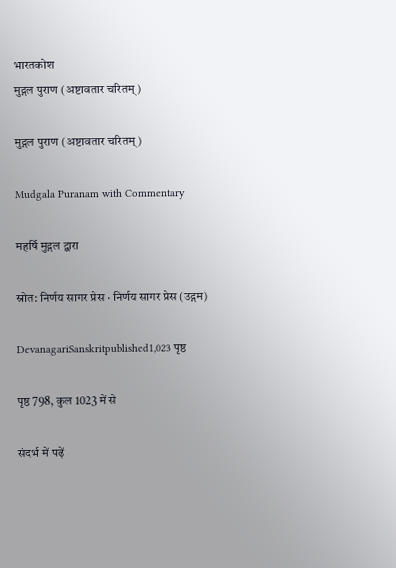भारतकोश
मुद्गल पुराण (अष्टावतार चरितम्)

मुद्गल पुराण (अष्टावतार चरितम्)

Mudgala Puranam with Commentary

महर्षि मुद्गल द्वारा

स्रोत: निर्णय सागर प्रेस · निर्णय सागर प्रेस (उद्गम)

DevanagariSanskritpublished1,023 पृष्ठ

पृष्ठ 798, कुल 1023 में से

संदर्भ में पढ़ें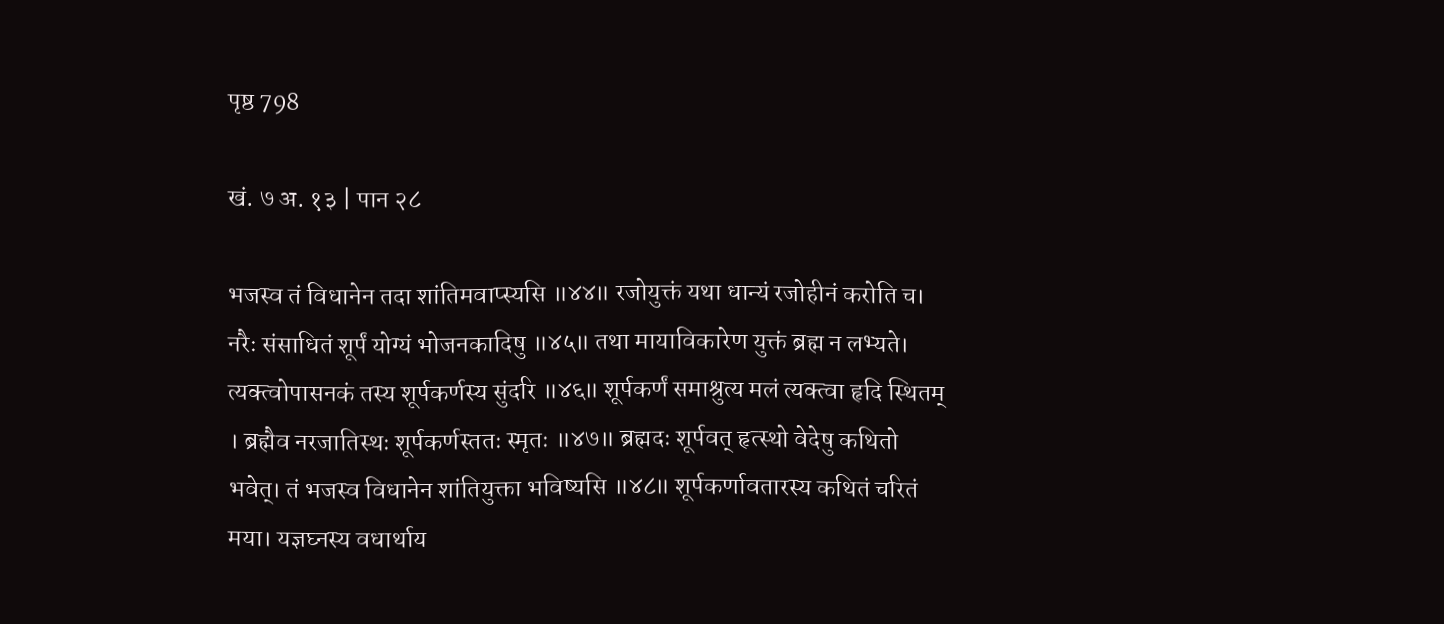पृष्ठ 798

खं. ७ अ. १३ | पान २८

भजस्व तं विधानेन तदा शांतिमवाप्स्यसि ॥४४॥ रजोयुक्तं यथा धान्यं रजोहीनं करोति च। नरैः संसाधितं शूर्पं योग्यं भोजनकादिषु ॥४५॥ तथा मायाविकारेण युक्तं ब्रह्म न लभ्यते। त्यक्त्वोपासनकं तस्य शूर्पकर्णस्य सुंदरि ॥४६॥ शूर्पकर्णं समाश्रुत्य मलं त्यक्त्वा हृदि स्थितम् । ब्रह्मैव नरजातिस्थः शूर्पकर्णस्ततः स्मृतः ॥४७॥ ब्रह्मदः शूर्पवत् हृत्स्थो वेदेषु कथितो भवेत्। तं भजस्व विधानेन शांतियुक्ता भविष्यसि ॥४८॥ शूर्पकर्णावतारस्य कथितं चरितं मया। यज्ञघ्नस्य वधार्थाय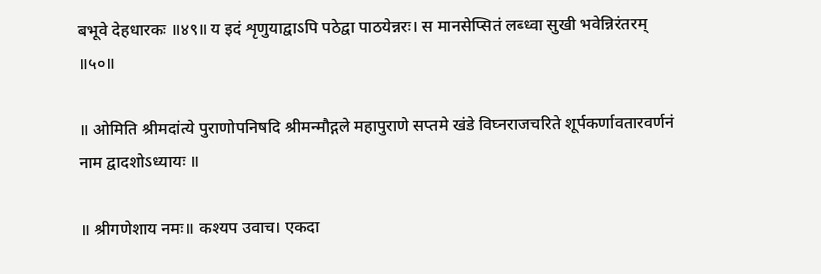बभूवे देहधारकः ॥४९॥ य इदं शृणुयाद्वाऽपि पठेद्वा पाठयेन्नरः। स मानसेप्सितं लब्ध्वा सुखी भवेन्निरंतरम् ॥५०॥

॥ ओमिति श्रीमदांत्ये पुराणोपनिषदि श्रीमन्मौद्गले महापुराणे सप्तमे खंडे विघ्नराजचरिते शूर्पकर्णावतारवर्णनं नाम द्वादशोऽध्यायः ॥

॥ श्रीगणेशाय नमः॥ कश्यप उवाच। एकदा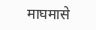माघमासे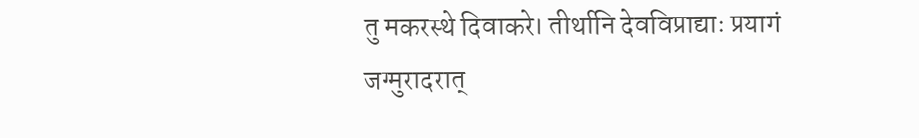तु मकरस्थे दिवाकरे। तीर्थानि देवविप्राद्याः प्रयागं जग्मुरादरात्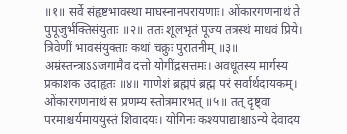॥१॥ सर्वे संहृष्टभावस्था माघस्नानपरायणाः। ओंकारगणनाथं ते पुपूजुर्भक्तिसंयुताः ॥२॥ ततः शूलभृतं पूज्य तत्रस्थं माधवं प्रिये। त्रिवेणीं भावसंयुक्ताः कथां चक्रुः पुरातनीम् ॥३॥ अम्रंस्तन्त्राऽऽजगामैव दत्तो योगींद्रसत्तमः। अवधूतस्य मार्गस्य प्रकाशक उदाहृतः ॥४॥ गाणेशं ब्रह्मपं ब्रह्म परं सर्वार्थदायकम्। ओंकारगणनाथं स प्रणम्य स्तोत्रमारभत् ॥५॥ तत् दृष्ट्वा परमाश्चर्यमाययुस्तं शिवादयः। योगिनः कश्यपाद्याश्चाऽन्ये देवादय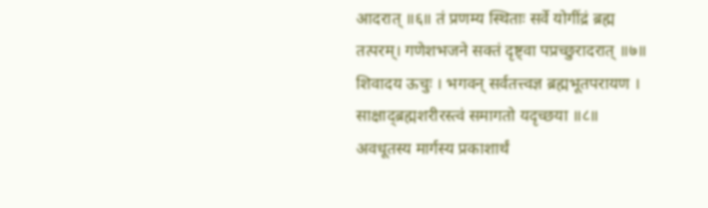आदरात् ॥६॥ तं प्रणम्य स्थिताः सर्वे योगींद्रं ब्रह्म तत्परम्। गणेशभजने सक्तं दृष्ट्वा पप्रच्छुरादरात् ॥७॥ शिवादय ऊचुः । भगवन् सर्वतत्त्वज्ञ ब्रह्मभूतपरायण । साक्षाद्ब्रह्मशरीरस्त्वं समागतो यदृच्छया ॥८॥ अवधूतस्य मार्गस्य प्रकाशार्थं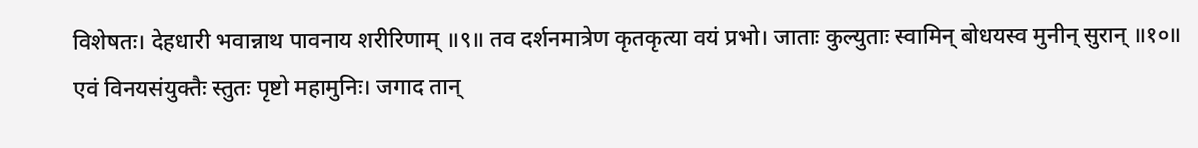विशेषतः। देहधारी भवान्नाथ पावनाय शरीरिणाम् ॥९॥ तव दर्शनमात्रेण कृतकृत्या वयं प्रभो। जाताः कुल्युताः स्वामिन् बोधयस्व मुनीन् सुरान् ॥१०॥ एवं विनयसंयुक्तैः स्तुतः पृष्टो महामुनिः। जगाद तान्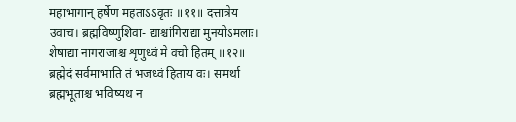महाभागान् हर्षेण महताऽऽवृतः ॥११॥ दत्तात्रेय उवाच। ब्रह्मविष्णुशिवा- द्याश्चांगिराद्या मुनयोऽमलाः। शेषाद्या नागराजाश्च शृणुध्वं मे वचो हितम् ॥१२॥ ब्रह्मेदं सर्वमाभाति तं भजध्वं हिताय वः। समर्था ब्रह्मभूताश्च भविष्यथ न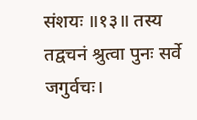संशयः ॥१३॥ तस्य तद्वचनं श्रुत्वा पुनः सर्वे जगुर्वचः।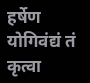हर्षेण योगिवंद्यं तं कृत्वा